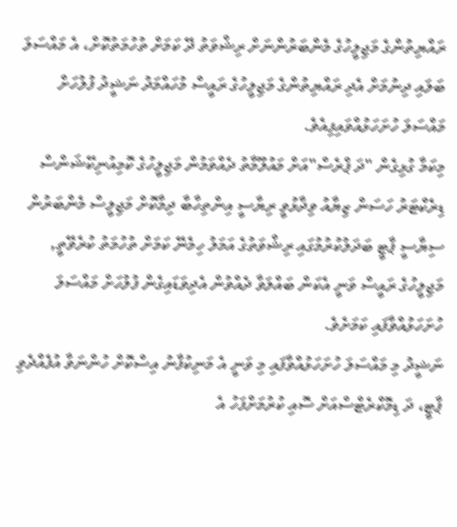ރައްޔިތުންގެ މަޖިލީހުގެ މެންބަރުންނަށް ރިޝްވަތު ދޭ ކަމަށް ތުހުމަތުކޮށް، އެ މައްސަލަ ބަލައި ދިނުމަށް އެދި ރައްޔިތުންގެ މަޖިލީހުގެ ރައީސް މުހައްމަދު ނަޝީދު ފުލުހަށް މައްސަލަ ހުށަހަޅުއްވައިފިއެވެ.
މިކަމާ ގުޅިގެން "ދަ ޕްރެސް"އަށް މައުލޫމާތު ދެއްވަމުން މަޖިލީހުގެ ކޮމިއުނިކޭޝަންސް ޑިރެކްޓަރު ހަސަން ޒިޔާއު ވިދާޅުވީ ރިޔާސީ އިންތިހާބާ ދިމާކޮށް މަޖިލީސް މެންބަރުން ސިޔާސީ ޕާޓީ ބަދަލުކުރުމުގައި ރިޝްވަތުގެ އަމަލު ހިމެނޭ ކަމަށް ތުހުމަތު ކުރެވޭތީ, މަޖިލީހުގެ ރައީސް ވަނީ އެކަން ބައްލަވާ ދެއްވުން އެދިވަޑައިގެން ފުލުހަށް މައްސަލަ ހުށަހަޅުއްވާފައި ކަމަށެވެ.
ނަޝީދު މި މައްސަލަ ހުށަހަޅުއްވާފައި މި ވަނީ އެ މަނިކުފާނު އިސްކޮށް ހުންނަވާ އުފެއްދެވި ޕާޓީ، ދަ ޑިމޮކްރެޓްސްއަށް ސޮއި ކުރުމަށްފަހު އެ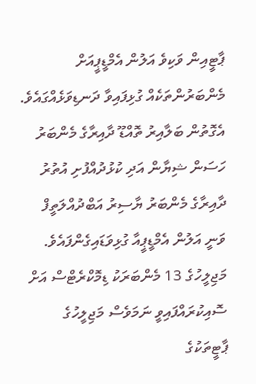ޕާޓީއިން ވަކިވެ އަލުން އެމްޑީޕީއަށް މެންބަރުންތަކެއް ގުޅިފައިވާ ދަނޑިވަޅެއްގައެވެ. އެގޮތުން ބަލާއިރު ތޮއްޑޫ ދާއިރާގެ މެންބަރު ހަސަން ޝިޔާން އަދި ކުޅުދުއްފުށި އުތުރު ދާއިރާގެ މެންބަރު ޔާސިރު އަބްދުއްލަތީފް ވަނީ އަލުން އެމްޑީޕީއާ ގުޅިވަޑައިގެންފައެވެ.
މަޖިލީހުގެ 13 މެންބަރަކު ޑިމޮކްރެޓްސް އަށް ސޮއިކުރައްފައިވީ ނަމަވެސް މަޖިލީހުގެ ޕާޓީތަކުގެ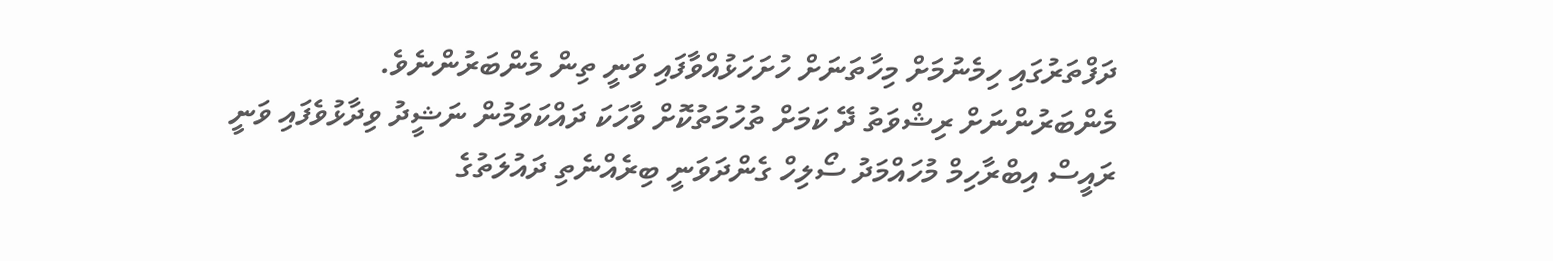ދަފްތަރުގައި ހިމެނުމަށް މިހާތަނަށް ހުށަހަޅުއްވާފައި ވަނީ ތިން މެންބަރުންނެވެ.
މެންބަރުންނަށް ރިޝްވަތު ދޭ ކަމަށް ތުހުމަތުކޮށް ވާހަކަ ދައްކަވަމުން ނަޝީދު ވިދާޅުވެފައި ވަނީ ރައީސް އިބްރާހިމް މުހައްމަދު ސޯލިހް ގެންދަވަނީ ބިރެއްނެތި ދައުލަތުގެ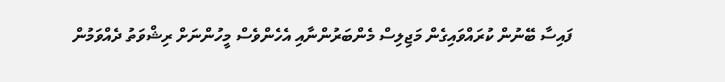ފައިސާ ބޭނުން ކުރައްވައިގެން މަޖިލިސް މެންބަރުންނާއި އެހެންވެސް މީހުންނަށް ރިޝްވަތު ދެއްވަމުން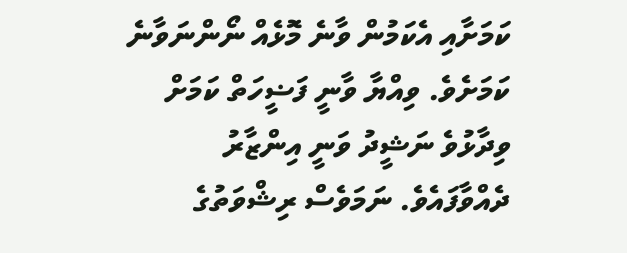ކަމަށާއި އެކަމުން ވާނެ މޮޅެއް ނޯންނަވާނެ ކަމަށެވެ. ވިއްޔާ ވާނީ ފަޟީހަތް ކަމަށް ވިދާޅުވެ ނަޝީދު ވަނީ އިންޒާރު ދެއްވާފައެވެ. ނަމަވެސް ރިޝްވަތުގެ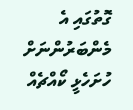ގޮތުގައި އެ މެންބަރުންނަށް ހުށަހެޅީ ކޯއްޗެއް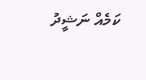ކަމެއް ނަޝީދު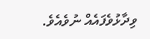ވިދާޅުވެފައެއް ނުވެއެވެ.